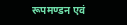रूपमण्डन एवं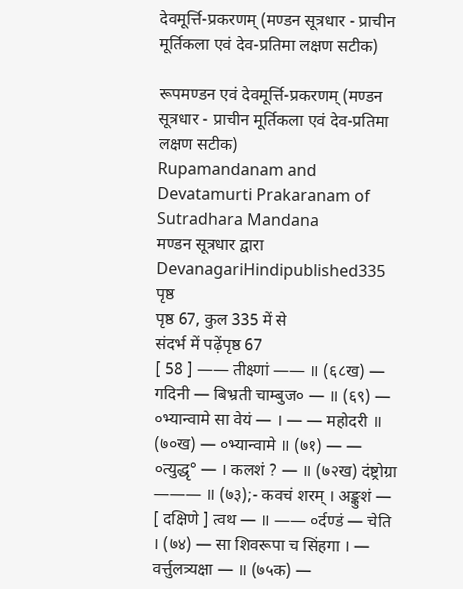देवमूर्त्ति-प्रकरणम् (मण्डन सूत्रधार - प्राचीन मूर्तिकला एवं देव-प्रतिमा लक्षण सटीक)

रूपमण्डन एवं देवमूर्त्ति-प्रकरणम् (मण्डन सूत्रधार - प्राचीन मूर्तिकला एवं देव-प्रतिमा लक्षण सटीक)
Rupamandanam and Devatamurti Prakaranam of Sutradhara Mandana
मण्डन सूत्रधार द्वारा
DevanagariHindipublished335 पृष्ठ
पृष्ठ 67, कुल 335 में से
संदर्भ में पढ़ेंपृष्ठ 67
[ 58 ] ―― तीक्ष्णां ―― ॥ (६८ख) — गदिनी — बिभ्रती चाम्बुज० — ॥ (६९) — ०भ्यान्वामे सा वेयं — । — — महोदरी ॥ (७०ख) — ०भ्यान्वामे ॥ (७१) — — ०त्युद्धृ° — । कलशं ? — ॥ (७२ख) दंष्ट्रोग्रा ――― ॥ (७३);- कवचं शरम् । अङ्कुशं — [ दक्षिणे ] त्वथ — ॥ ―― ०र्दण्डं — चेति । (७४) — सा शिवरूपा च सिंहगा । — वर्त्तुलत्र्यक्षा — ॥ (७५क) —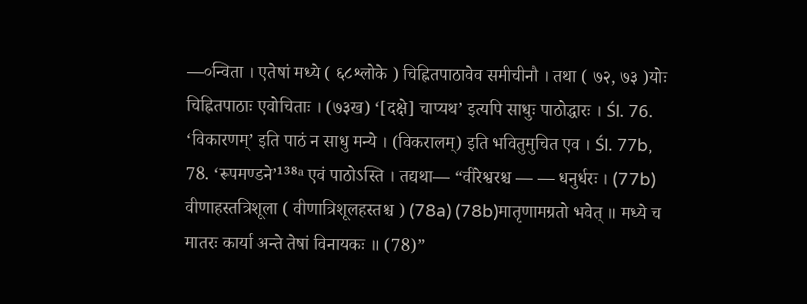—०न्विता । एतेषां मध्ये ( ६८श्लोके ) चिह्नितपाठावेव समीचीनौ । तथा ( ७२, ७३ )योः चिह्नितपाठाः एवोचिताः । (७३ख) ‘[दक्षे] चाप्यथ’ इत्यपि साधुः पाठोद्धारः । Śl. 76. ‘विकारणम्’ इति पाठं न साधु मन्ये । (विकरालम्) इति भवितुमुचित एव । Śl. 77b, 78. ‘रूपमण्डने’¹³⁸ᵃ एवं पाठोऽस्ति । तद्यथा— “वीरेश्वरश्च — — धनुर्धरः । (77b) वीणाहस्तत्रिशूला ( वीणात्रिशूलहस्तश्च ) (78a) (78b)मातृणामग्रतो भवेत् ॥ मध्ये च मातरः कार्या अन्ते तेषां विनायकः ॥ (78)”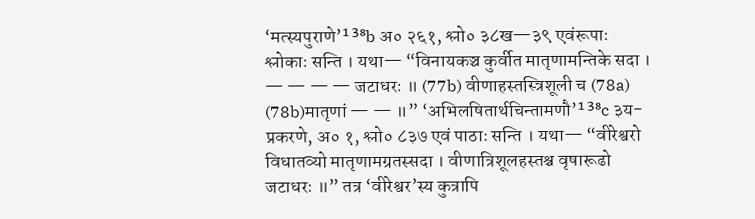‘मत्स्यपुराणे’¹³⁸b अ० २६१, श्लो० ३८ख—३९ एवंरूपाः श्लोकाः सन्ति । यथा— “विनायकञ्च कुर्वीत मातृणामन्तिके सदा । — — — — जटाधरः ॥ (77b) वीणाहस्तस्त्रिशूली च (78a) (78b)मातृणां — — ॥” ‘अभिलषितार्थचिन्तामणौ’¹³⁸c ३य-प्रकरणे, अ० १, श्लो० ८३७ एवं पाठाः सन्ति । यथा— “वीरेश्वरो विधातव्यो मातृणामग्रतस्सदा । वीणात्रिशूलहस्तश्च वृषारूढो जटाधरः ॥” तत्र ‘वीरेश्वर’स्य कुत्रापि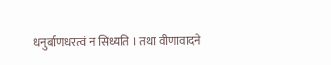धनुर्बाणधरत्वं न सिध्यति । तथा वीणावादने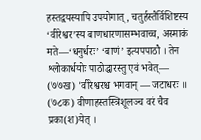हस्तद्वयस्यापि उपयोगात् , चतुर्हस्तैर्विशिष्टस्य ‘वीरेश्वर’स्य बाणधारणासम्भवाच्च, अस्माकं मते—‘धनुर्धरः’ ‘बाणं’ इत्यपपाठौ । तेन श्लोकार्धयोः पाठोद्धारस्तु एवं भवेत्— (७७ख) 'वीरेश्वरश्च भगवान् — जटाधरः ॥ (७८क) वीणाहस्तस्त्रिशूलञ्च वरं चैव प्रका(श)येत् ।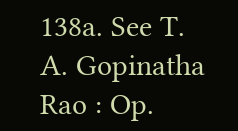138a. See T. A. Gopinatha Rao : Op.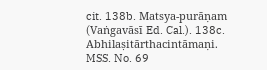cit. 138b. Matsya-purāṇam (Vaṅgavāsī Ed. Cal.). 138c. Abhilaṣitārthacintāmaṇi. MSS. No. 69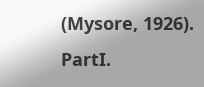(Mysore, 1926). PartI.